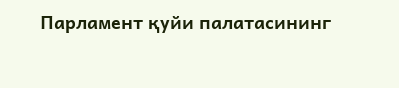Парламент қуйи палатасининг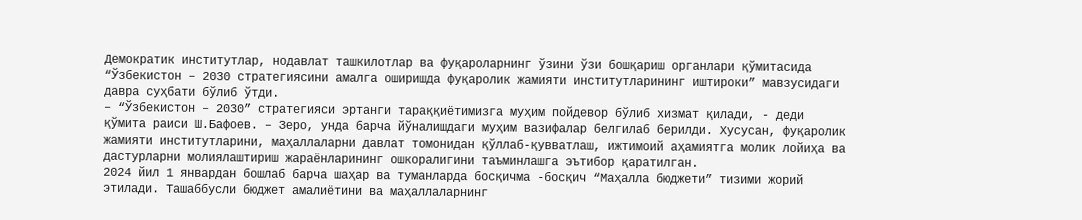Демократик институтлар, нодавлат ташкилотлар ва фуқароларнинг ўзини ўзи бошқариш органлари қўмитасида “Ўзбекистон – 2030 стратегиясини амалга оширишда фуқаролик жамияти институтларининг иштироки” мавзусидаги давра суҳбати бўлиб ўтди.
– “Ўзбекистон – 2030” стратегияси эртанги тараққиётимизга муҳим пойдевор бўлиб хизмат қилади, - деди қўмита раиси Ш.Бафоев. – Зеро, унда барча йўналишдаги муҳим вазифалар белгилаб берилди. Хусусан, фуқаролик жамияти институтларини, маҳаллаларни давлат томонидан қўллаб-қувватлаш, ижтимоий аҳамиятга молик лойиҳа ва дастурларни молиялаштириш жараёнларининг ошкоралигини таъминлашга эътибор қаратилган.
2024 йил 1 январдан бошлаб барча шаҳар ва туманларда босқичма -босқич “Маҳалла бюджети” тизими жорий этилади. Ташаббусли бюджет амалиётини ва маҳаллаларнинг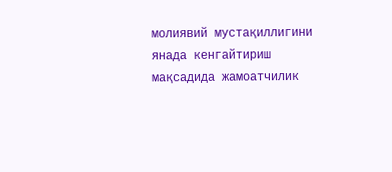молиявий мустақиллигини янада кенгайтириш мақсадида жамоатчилик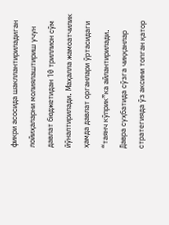фикри асосида шакллантириладиган лойиҳаларни молиялаштириш учун давлат бюджетидан 10 триллион сўм йўналтирилади. Маҳалла жамоатчилик ҳамда давлат органлари ўртасидаги “таянч кўприк”ка айлантирилади.
Давра суҳбатида сўзга чиққанлар стратегияда ўз аксини топган қатор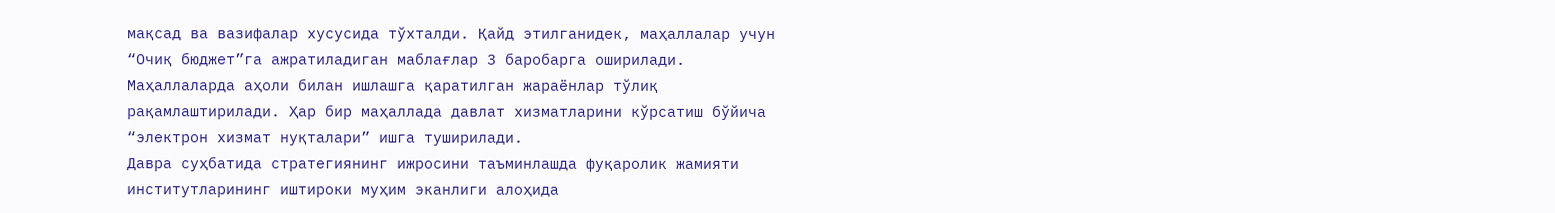мақсад ва вазифалар хусусида тўхталди. Қайд этилганидек, маҳаллалар учун “Очиқ бюджет”га ажратиладиган маблағлар 3 баробарга оширилади. Маҳаллаларда аҳоли билан ишлашга қаратилган жараёнлар тўлиқ рақамлаштирилади. Ҳар бир маҳаллада давлат хизматларини кўрсатиш бўйича “электрон хизмат нуқталари” ишга туширилади.
Давра суҳбатида стратегиянинг ижросини таъминлашда фуқаролик жамияти институтларининг иштироки муҳим эканлиги алоҳида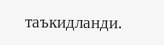таъкидланди.